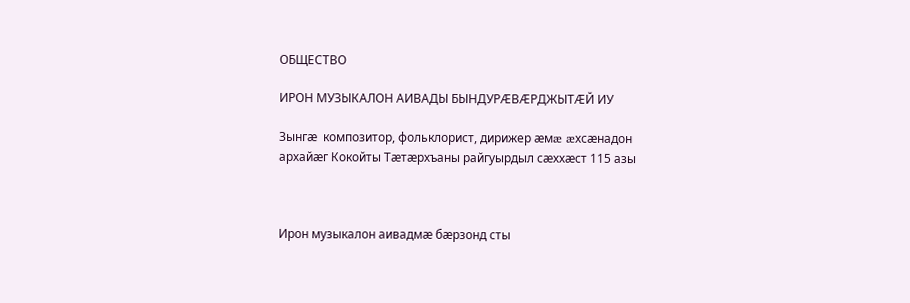ОБЩЕСТВО

ИРОН МУЗЫКАЛОН АИВАДЫ БЫНДУРÆВÆРДЖЫТÆЙ ИУ

Зынгæ  композитор, фольклорист, дирижер æмæ æхсæнадон архайæг Кокойты Тæтæрхъаны райгуырдыл сæххæст 115 азы



Ирон музыкалон аивадмæ бæрзонд сты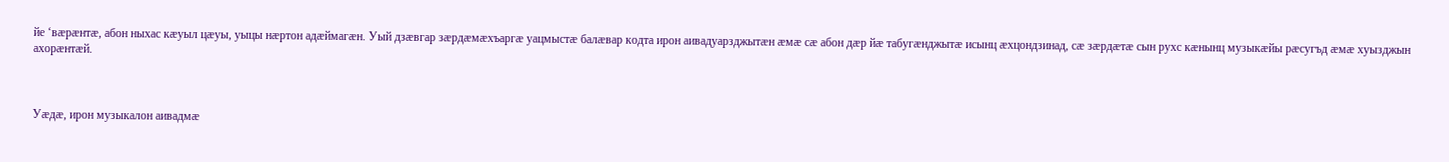йе ‘вæрæнтæ, абон ныхас кæуыл цæуы, уыцы нæртон адæймагæн. Уый дзæвгар зæрдæмæхъаргæ уацмыстæ балæвар кодта ирон аивадуарзджытæн æмæ сæ абон дæр йæ табугæнджытæ исынц æхцондзинад, сæ зæрдæтæ сын рухс кæнынц музыкæйы рæсугъд æмæ хуызджын ахорæнтæй.



Уæдæ, ирон музыкалон аивадмæ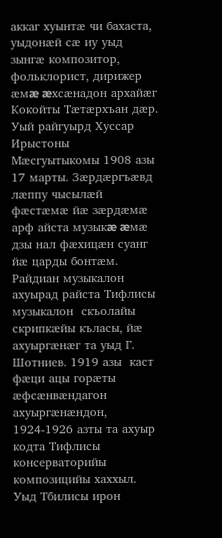аккаг хуынтæ чи бахаста, уыдонæй сæ иу уыд зынгæ композитор, фольклорист, дирижер æмæ æхсæнадон архайæг Кокойты Тæтæрхъан дæр. Уый райгуырд Хуссар Ирыстоны Мæсгуытыкомы 1908 азы 17 марты. Зæрдæргъæвд лæппу чысылæй фæстæмæ йæ зæрдæмæ арф айста музыкæ æмæ дзы нал фæхицæн суанг йæ царды бонтæм. Райдиан музыкалон ахуырад райста Тифлисы музыкалон  скъолайы скрипкæйы къласы, йæ ахуыргæнæг та уыд Г. Шотниев. 1919 азы  каст фæци ацы горæты æфсæнвæндагон ахуыргæнæндон, 1924-1926 азты та ахуыр кодта Тифлисы консерваторийы композицийы хаххыл. Уыд Тбилисы ирон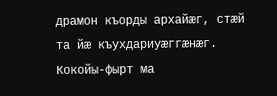драмон къорды архайæг, стæй та йæ къухдариуæггæнæг. Кокойы-фырт ма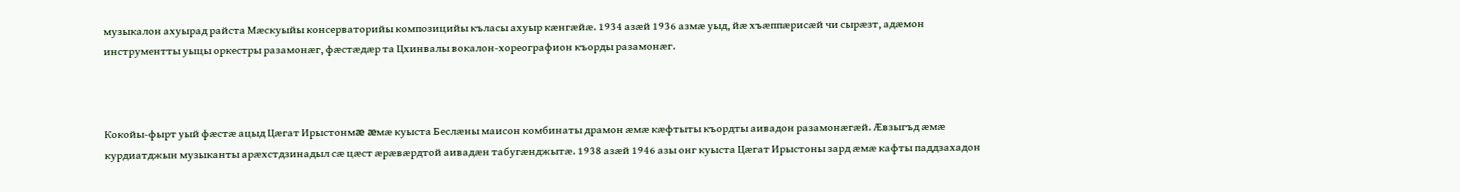музыкалон ахуырад райста Мæскуыйы консерваторийы композицийы къласы ахуыр кæнгæйæ. 1934 азæй 1936 азмæ уыд, йæ хъæппæрисæй чи сырæзт, адæмон инструментты уыцы оркестры разамонæг, фæстæдæр та Цхинвалы вокалон-хореографион къорды разамонæг.



Кокойы-фырт уый фæстæ ацыд Цæгат Ирыстонмæ æмæ куыста Беслæны маисон комбинаты драмон æмæ кæфтыты къордты аивадон разамонæгæй. Æвзыгъд æмæ курдиатджын музыканты арæхстдзинадыл сæ цæст æрæвæрдтой аивадæн табугæнджытæ. 1938 азæй 1946 азы онг куыста Цæгат Ирыстоны зард æмæ кафты паддзахадон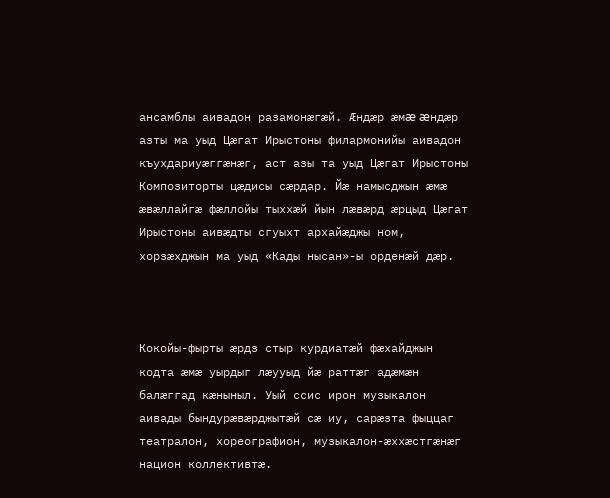ансамблы аивадон разамонæгæй. Æндæр æмæ æндæр азты ма уыд Цæгат Ирыстоны филармонийы аивадон къухдариуæггæнæг, аст азы та уыд Цæгат Ирыстоны Композиторты цæдисы сæрдар. Йæ намысджын æмæ æвæллайгæ фæллойы тыххæй йын лæвæрд æрцыд Цæгат Ирыстоны аивæдты сгуыхт архайæджы ном, хорзæхджын ма уыд «Кады нысан»-ы орденæй дæр.



Кокойы-фырты æрдз стыр курдиатæй фæхайджын кодта æмæ уырдыг лæууыд йæ раттæг адæмæн балæггад кæныныл. Уый ссис ирон музыкалон аивады бындурæвæрджытæй сæ иу, сарæзта фыццаг театралон, хореографион, музыкалон-æххæстгæнæг национ коллективтæ.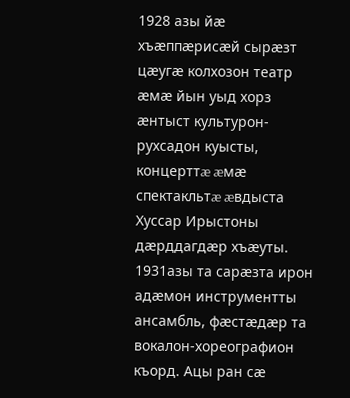1928 азы йæ хъæппæрисæй сырæзт цæугæ колхозон театр æмæ йын уыд хорз æнтыст культурон-рухсадон куысты, концерттæ æмæ спектакльтæ æвдыста Хуссар Ирыстоны дæрддагдæр хъæуты. 1931азы та сарæзта ирон адæмон инструментты ансамбль, фæстæдæр та вокалон-хореографион къорд. Ацы ран сæ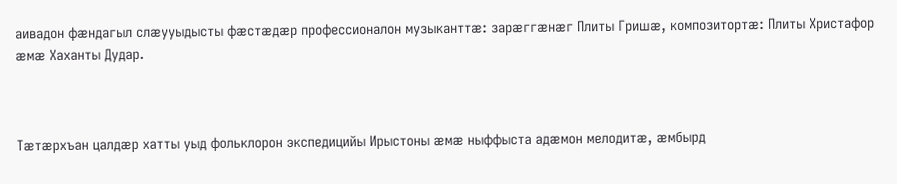аивадон фæндагыл слæууыдысты фæстæдæр профессионалон музыканттæ: зарæггæнæг Плиты Гришæ, композитортæ: Плиты Христафор æмæ Хаханты Дудар.



Тæтæрхъан цалдæр хатты уыд фольклорон экспедицийы Ирыстоны æмæ ныффыста адæмон мелодитæ, æмбырд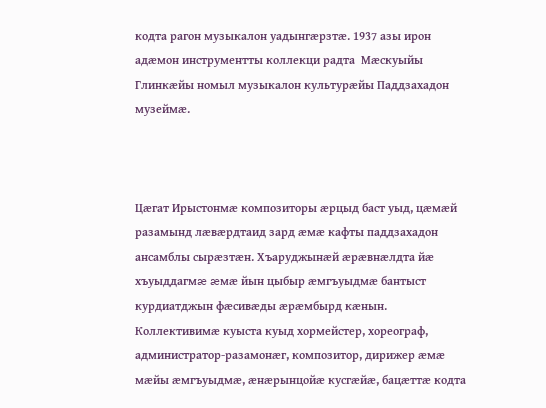кодта рагон музыкалон уадынгæрзтæ. 1937 азы ирон адæмон инструментты коллекци радта  Мæскуыйы Глинкæйы номыл музыкалон культурæйы Паддзахадон музеймæ.



Цæгат Ирыстонмæ композиторы æрцыд баст уыд, цæмæй разамынд лæвæрдтаид зард æмæ кафты паддзахадон ансамблы сырæзтæн. Хъаруджынæй æрæвнæлдта йæ хъуыддагмæ æмæ йын цыбыр æмгъуыдмæ бантыст курдиатджын фæсивæды æрæмбырд кæнын. Коллективимæ куыста куыд хормейстер, хореограф, администратор-разамонæг, композитор, дирижер æмæ мæйы æмгъуыдмæ, æнæрынцойæ кусгæйæ, бацæттæ кодта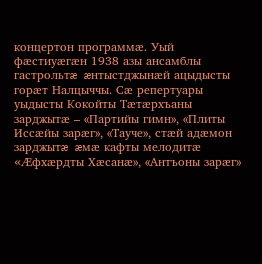концертон программæ. Уый фæстиуæгæн 1938 азы ансамблы гастрольтæ æнтыстджынæй ацыдысты горæт Налцыччы. Сæ репертуары уыдысты Кокойты Тæтæрхъаны зарджытæ – «Партийы гимн», «Плиты Иссæйы зарæг», «Тауче», стæй адæмон зарджытæ æмæ кафты мелодитæ «Æфхæрдты Хæсанæ», «Антъоны зарæг»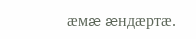æмæ æндæртæ.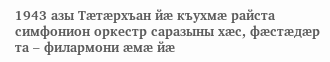1943 азы Тæтæрхъан йæ къухмæ райста симфонион оркестр саразыны хæс, фæстæдæр та – филармони æмæ йæ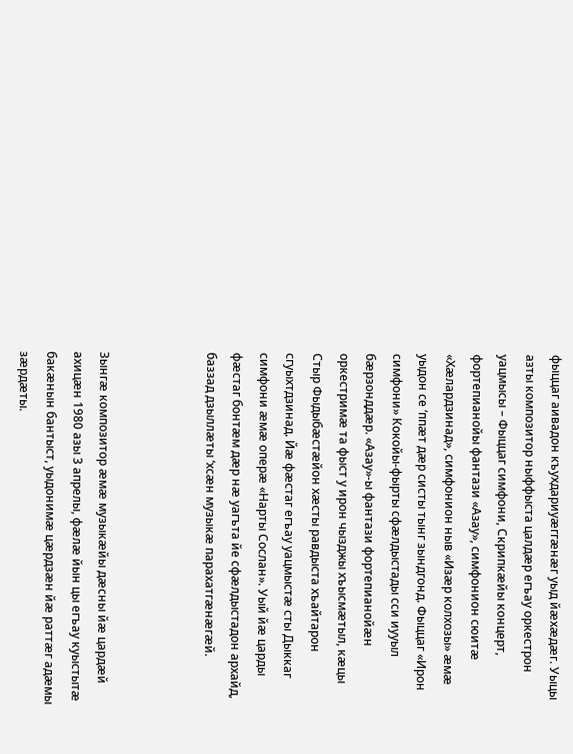фыццаг аивадон къухдариуæггæнæг уыд йæхæдæг. Уыцы азты композитор ныффыста цалдæр егъау оркестрон уацмысы – Фыццаг симфони, Скрипкæйы концерт, фортепианойы фантази «Азау», симфонион сюитæ «Хæлардзинад», симфонион ныв «Изæр колхозы» æмæ уыдон се ‘ппæт дæр систы тынг зындгонд. Фыццаг «Ирон симфони» Кокойы-фырты сфæлдыстады сси иууыл бæрзонддæр. «Азау»-ы фантази фортепианойæн оркестримæ та фыст у ирон чызджы хъысмæтыл, кæцы Стыр Фыдыбæстæйон хæсты равдыста хъайтарон сгуыхтдзинад. Йæ фæстаг егъау уацмыстæ сты Дыккаг симфони æмæ оперæ «Нарты Сослан». Уый йæ царды фæстаг бонтæм дæр нæ уагъта йе сфæлдыстадон архайд, баззад дзыллæты ‘хсæн музыкæ парахатгæнæгæй.



Зынгæ композитор æмæ музыкæйы дæсны йæ цардæй ахицæн 1980 азы 3 апрелы, фæлæ йын цы егъау куыстытæ бакæнын бантыст, уыдонимæ цæрдзæн йæ раттæг адæмы зæрдæты.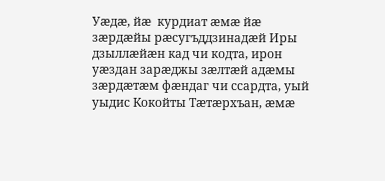Уæдæ, йæ  курдиат æмæ йæ зæрдæйы рæсугъддзинадæй Иры дзыллæйæн кад чи кодта, ирон уæздан зарæджы зæлтæй адæмы зæрдæтæм фæндаг чи ссардта, уый уыдис Кокойты Тæтæрхъан, æмæ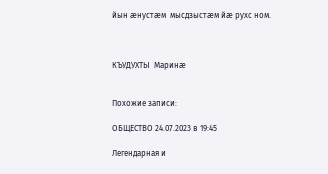йын æнустæм  мысдзыстæм йæ рухс ном.



КЪУДУХТЫ  Маринæ


Похожие записи:

ОБЩЕСТВО 24.07.2023 в 19:45

Легендарная и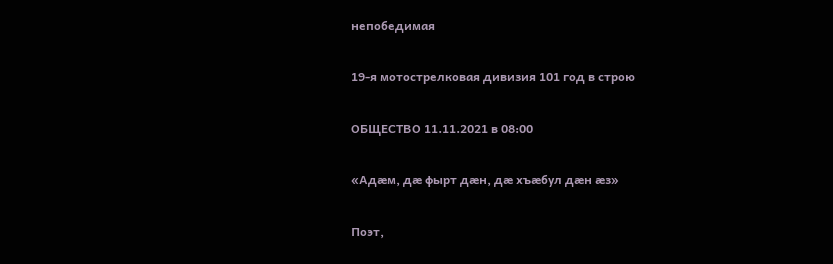непобедимая

19-я мотострелковая дивизия 101 год в строю

ОБЩЕСТВО 11.11.2021 в 08:00

«Адæм, дæ фырт дæн, дæ хъæбул дæн æз»

Поэт,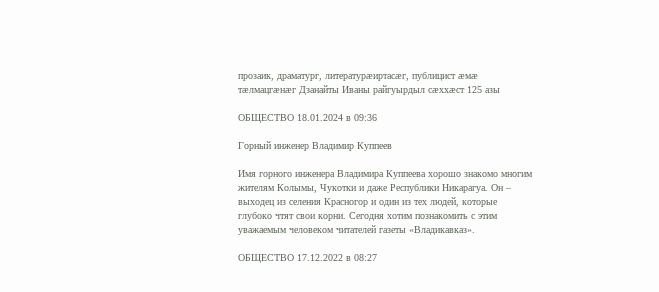прозаик, драматург, литературæиртасæг, публицист æмæ тæлмацгæнæг Дзанайты Иваны райгуырдыл сæххæст 125 азы

ОБЩЕСТВО 18.01.2024 в 09:36

Горный инженер Владимир Куппеев

Имя горного инженера Владимира Куппеева хорошо знакомо многим жителям Колымы, Чукотки и даже Республики Никарагуа. Он – выходец из селения Красногор и один из тех людей, которые глубоко чтят свои корни. Сегодня хотим познакомить с этим уважаемым человеком читателей газеты «Владикавказ».

ОБЩЕСТВО 17.12.2022 в 08:27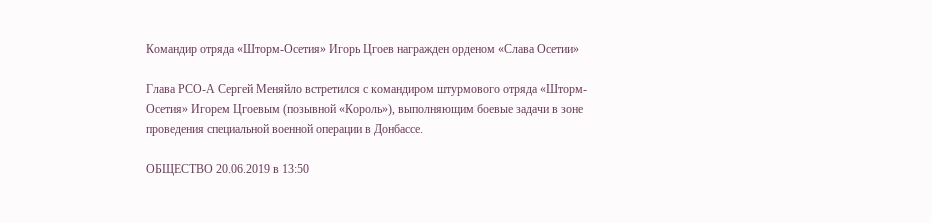Командир отряда «Шторм-Осетия» Игорь Цгоев награжден орденом «Слава Осетии»

Глава РСО-А Сергей Меняйло встретился с командиром штурмового отряда «Шторм-Осетия» Игорем Цгоевым (позывной «Король»), выполняющим боевые задачи в зоне проведения специальной военной операции в Донбассе.

ОБЩЕСТВО 20.06.2019 в 13:50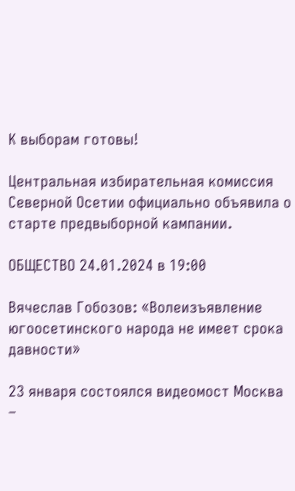К выборам готовы!

Центральная избирательная комиссия Северной Осетии официально объявила о старте предвыборной кампании.

ОБЩЕСТВО 24.01.2024 в 19:00

Вячеслав Гобозов: «Волеизъявление югоосетинского народа не имеет срока давности»

23 января состоялся видеомост Москва –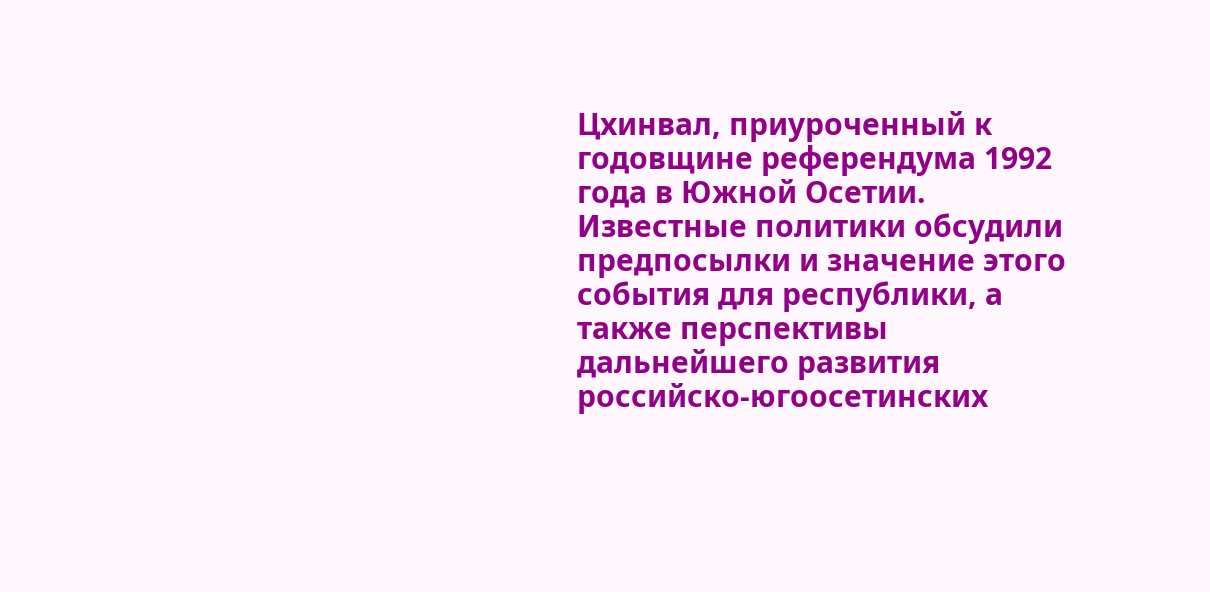Цхинвал, приуроченный к годовщине референдума 1992 года в Южной Осетии. Известные политики обсудили предпосылки и значение этого события для республики, а также перспективы дальнейшего развития российско-югоосетинских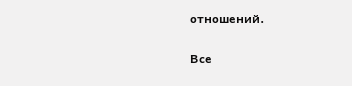отношений.

Все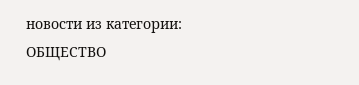новости из категории: ОБЩЕСТВО